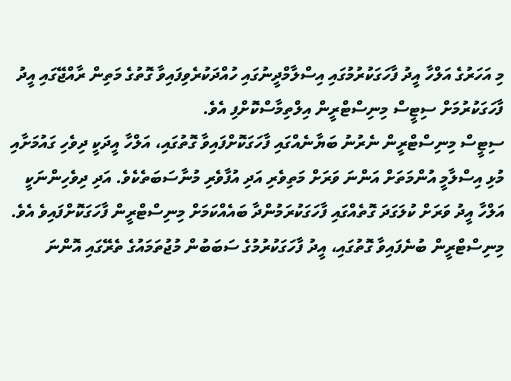މި އަހަރުގެ އަލްހާ އީދު ފާހަގަކުރުމުގައި އިސްލާމްދީނުގައި ހުއްދަކުރެވިފައިވާ ގޮތުގެ މަތިން ރާއްޖޭގައި އީދު ފާހަގަކުރުމަށް ސިޓީސް މިނިސްޓްރީން އިލްތިމާސްކޮށްފި އެވެ.
ސިޓީސް މިނިސްޓްރީން ނެރުނު ބަޔާނެއްގައި ފާހަގަކޮށްފައިވާ ގޮތުގައި، އަލްހާ އީދަކީ ދިވެހި ގައުމަށާއި މުޅި އިސްލާމީ އުންމަތަށް އަންނަ ވަރަށް މަތިވެރި އަދި އުފާވެރި މުނާސަބަތެކެވެ. އަދި ދިވެހިންނަކީ އަލްހާ އީދު ވަރަށް ކުލަގަދަ ގޮތެއްގައި ފާހަގަކުރަމުންދާ ބައެއްކަމަށް މިނިސްޓްރީން ފާހަގަކޮށްފައިވެ އެވެ.
މިނިސްޓްރީން ބުނެފައިވާ ގޮތުގައި، އީދު ފާހަގަކުރުމުގެ ސަބަބުން މުޖުތަމައުގެ ތެރޭގައި އޮންނަ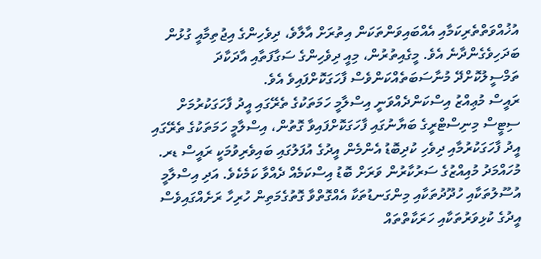އުޚުއްވަތްތެރިކަމާއި އެއްބައިވަންތަކަން އިތުރަށް އާލާވެ، ދިވެހިންގެ އިޖުތިމާއީ ގުޅުން ބަދަހިވެގެންދާނެ އެވެ. މީގެއިތުރުން، މިއީ ދިވެހިންގެ ސަގާފަތާއި އާދަކާދަ ތަމްސީލުކޮށްދޭ މުނާސަބަތެއްކަންވެސް ފާހަގަކޮށްފައިވެ އެވެ.
ރައީސް މުޢިއްޒު އިސްކަންދެއްވަނީ އިސްލާމީ ހަމަތަކުގެ ތެރޭގައި އީދު ފާހަގަކުރުމަށް
ސިޓީސް މިނިސްޓްރީގެ ބަޔާނުގައި ފާހަގަކޮށްފައިވާ ގޮތުން، އިސްލާމީ ހަމަތަކުގެ ތެރޭގައި އީދު ފާހަގަކުރުމާއި ދިވެހި ކުދިބޮޑު އެންމެން އީދުގެ އުފަލުގައި ބައިވެރިވުމަކީ ރައީސް ޑރ. މުހައްމަދު މުއިއްޒުގެ ސަރުކާރުން ވަރަށް ބޮޑު އިސްކަމެއް ދެއްވާ ކަމެކެވެ. އަދި އިސްލާމީ އުސޫލުތަކާއި ހުދޫދުތަކާއި މިންގަނޑުތަކާ އެއްގޮތްވާ ގޮތުގެމަތިން ހުރިހާ ރަށެއްގައިވެސް އީދުގެ ކުޅިވަރުތަކާއި ހަރަކާތްތައް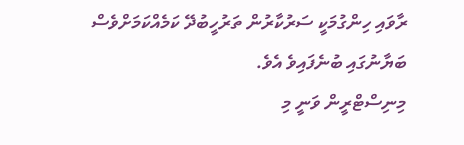ރާވައި ހިންގުމަކީ ސަރުކާރުން ތަރުހީބުދޭ ކަމެއްކަމަށްވެސް ބަޔާނުގައި ބުނެފައިވެ އެވެ.
މިނިސްޓްރީން ވަނީ މި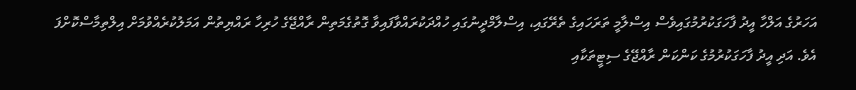އަހަރުގެ އަލްހާ އީދު ފާހަގަކުރުމުގައިވެސް އިސްލާމީ ތަރަހައިގެ ތެރޭގައި، އިސްލާމްދީނުގައި ހުއްދަކުރައްވާފައިވާ ގޮތުގެމަތިން ރާއްޖޭގެ ހުރިހާ ރައްޔިތުން އަމަލުކުރެއްވުމަށް އިލްތިމާސްކޮށްފަ އެވެ. އަދި އީދު ފާހަގަކުރުމުގެ ކަންކަން ރާއްޖޭގެ ސިޓީތަކާއި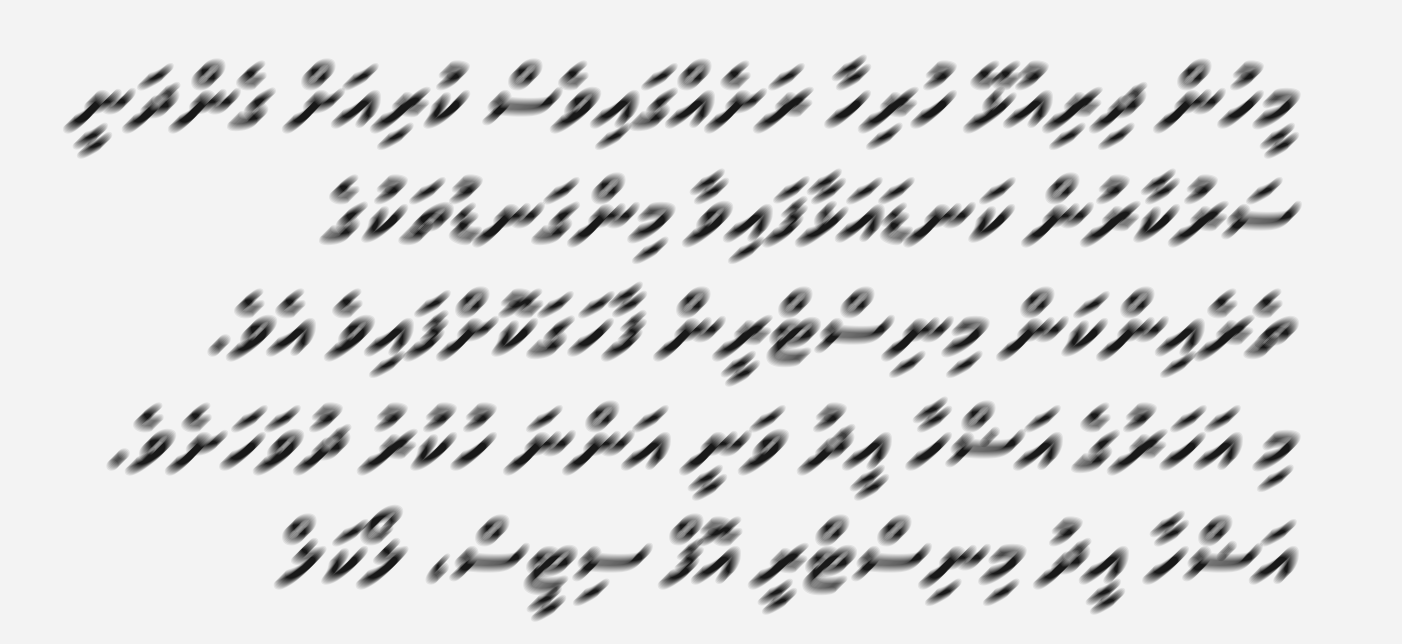މީހުން ދިރިއުޅޭ ހުރިހާ ރަށެއްގައިވެސް ކުރިއަށް ގެންދަނީ ސަރުކާރުން ކަނޑައަޅާފައިވާ މިންގަނޑުތަކުގެ ތެރެއިންކަން މިނިސްޓްރީން ފާހަގަކޮށްފައިވެ އެވެ.
މި އަހަރުގެ އަޟްހާ އީދު ވަނީ އަންނަ ހުކުރު ދުވަހަށެވެ.
އަޟްހާ އީދު މިނިސްޓްރީ އޮފް ސިޓީސް، ލޯކަލް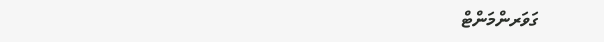ގަވަރންމަންޓް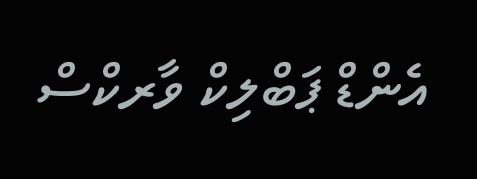އެންޑް ޕަބްލިކް ވާރކްސް